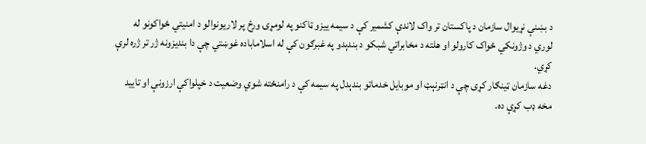د بښنې نړیوال سازمان د پاکستان تر واک لاندې کشمیر کې د سیمه ییزو ټاکنو په لومړۍ ورځ پر لاریونوالو د امنیتي ځواکونو له لوري د وژونکي ځواک کارولو او هلته د مخابراتي شبکو د بندېدو په غبرګون کې له اسلاماباده غوښتي چې دا بندیزونه ژر تر ژره لرې کړي.
دغه سازمان ټینګار کړی چې د انټرنېټ او موبایل خدماتو بندېدل په سیمه کې د رامنځته شوي وضعیت د خپلواکې ارزونې او تایید مخه ډب کړې ده.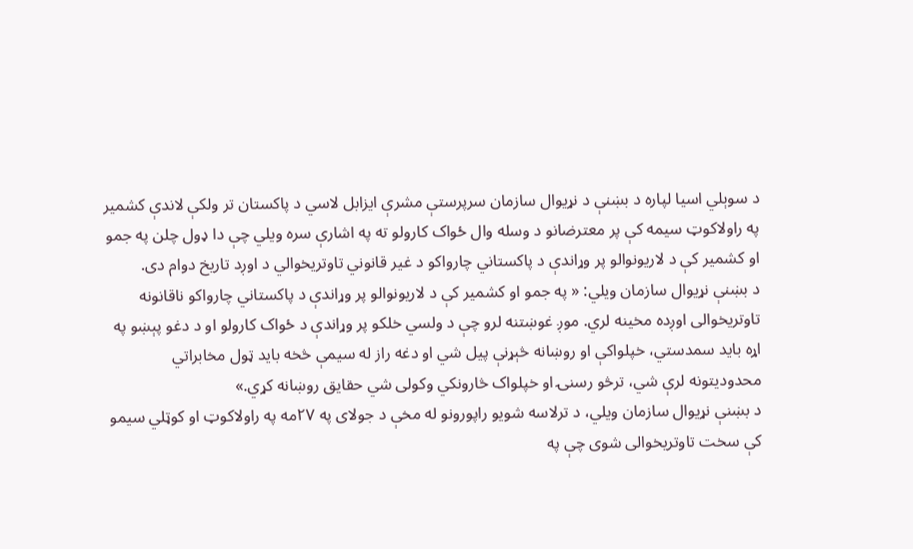د سوېلي اسیا لپاره د بښنې د نړیوال سازمان سرپرستې مشرې ایزابل لاسي د پاکستان تر ولکې لاندې کشمير په راولاکوټ سیمه کې پر معترضانو د وسله وال ځواک کارولو ته په اشارې سره ویلي چې دا ډول چلن په جمو او کشمیر کې د لاریونوالو پر وړاندې د پاکستاني چارواکو د غیر قانوني تاوتریخوالي د اوږد تاریخ دوام دی.
د بښنې نړیوال سازمان ویلي: « په جمو او کشمیر کې د لاریونوالو پر وړاندې د پاکستاني چارواکو ناقانونه تاوتریخوالی اوږده مخینه لري. موږ غوښتنه لرو چې د ولسي خلکو پر وړاندې د ځواک کارولو او د دغو پېښو په اړه باید سمدستي، خپلواکې او روښانه څېړنې پیل شي او دغه راز له سیمې څخه باید ټول مخابراتي محدودیتونه لرې شي، ترڅو رسنۍ او خپلواک څارونکي وکولی شي حقایق روښانه کړي.»
د بښنې نړيوال سازمان ويلي، د ترلاسه شویو راپورونو له مخې د جولای په ۲۷مه په راولاکوټ او کوټلي سیمو کې سخت تاوتریخوالی شوی چې په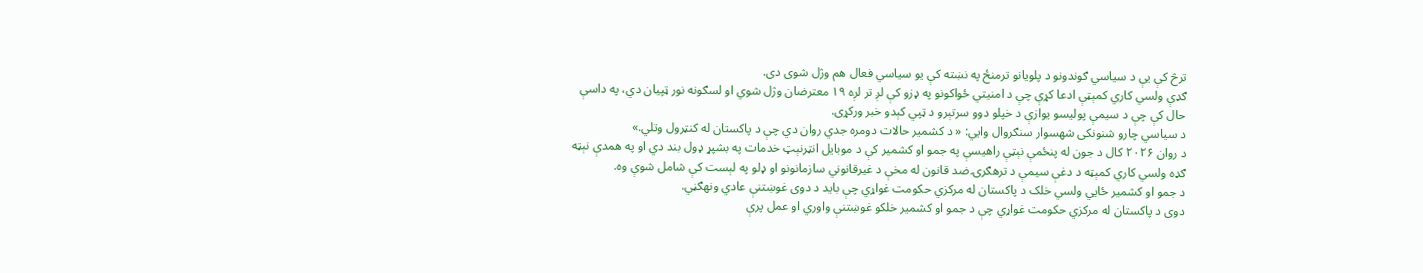ترڅ کې یې د سیاسي ګوندونو د پلویانو ترمنځ په نښته کې یو سیاسي فعال هم وژل شوی دی.
ګډې ولسي کاري کمېټې ادعا کړې چې د امنیتي ځواکونو په ډزو کې لږ تر لږه ۱۹ معترضان وژل شوي او لسګونه نور ټپیان دي، په داسې حال کې چې د سیمې پولیسو یوازې د خپلو دوو سرتېرو د ټپي کېدو خبر ورکړی.
د سیاسي چارو شنونکی شهسوار سنګروال وايي: « د کشمیر حالات دومره جدي روان دي چې د پاکستان له کنټرول وتلي.»
د روان ۲۰۲۶ کال د جون له پنځمې نېټې راهیسې په جمو او کشمیر کې د موبایل انټرنېټ خدمات په بشپړ ډول بند دي او په همدې نېټه ګډه ولسي کاري کمېټه د دغې سیمې د ترهګرۍ ضد قانون له مخې د غيرقانوني سازمانونو او ډلو په لېست کې شامل شوې وه.
د جمو او کشمیر ځایي ولسي خلک د پاکستان له مرکزي حکومت غواړي چې باید د دوی غوښتنې عادي ونهګڼي.
دوی د پاکستان له مرکزي حکومت غواړي چې د جمو او کشمیر خلکو غوښتنې واوري او عمل پرې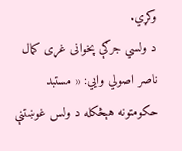وکړي.
د ولسي جرګې پخوانی غړی کمال ناصر اصولي وايي: « مستبد حکومتونه هېڅکله د ولس غوښتنې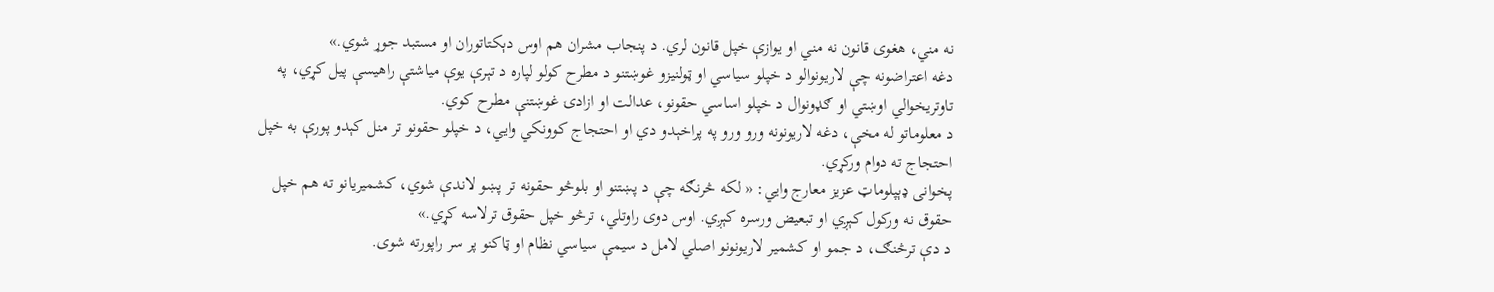نه مني، هغوی قانون نه مني او یوازې خپل قانون لري. د پنجاب مشران هم اوس دېکتاتوران او مستبد جوړ شوي.»
دغه اعتراضونه چې لاریونوالو د خپلو سیاسي او ټولنیزو غوښتنو د مطرح کولو لپاره د تېرې یوې میاشتې راهیسې پیل کړي، په تاوتریخوالي اوښتي او ګډونوال د خپلو اساسي حقونو، عدالت او ازادۍ غوښتنې مطرح کوي.
د معلوماتو له مخې، دغه لاریونونه ورو ورو په پراخېدو دي او احتجاج کوونکي وایي، د خپلو حقونو تر منل کېدو پورې به خپل احتجاج ته دوام ورکړي.
پخوانی ډېپلوماټ عزیز معارج وايي: « لکه څرنګه چې د پښتنو او بلوڅو حقونه تر پښو لاندې شوي، کشمیریانو ته هم خپل حقوق نه ورکول کېږي او تبعیض ورسره کېږي. اوس دوی راوتلي، ترڅو خپل حقوق ترلاسه کړي.»
د دې ترڅنګ، د جمو او کشمیر لاریونونو اصلي لامل د سیمې سیاسي نظام او ټاکنو پر سر راپورته شوی.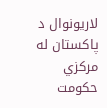لاریونوال د پاکستان له مرکزي حکومت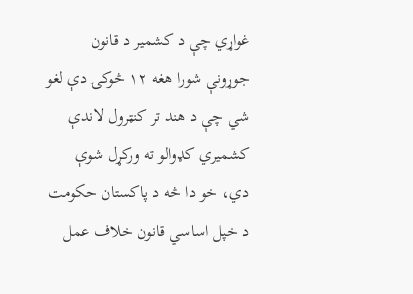غواړي چې د کشمیر د قانون جوړونې شورا هغه ۱۲ څوکۍ دې لغو شي چې د هند تر کنټرول لاندې کشمیري کډوالو ته ورکړل شوې دي، خو دا څه د پاکستان حکومت د خپل اساسي قانون خلاف عمل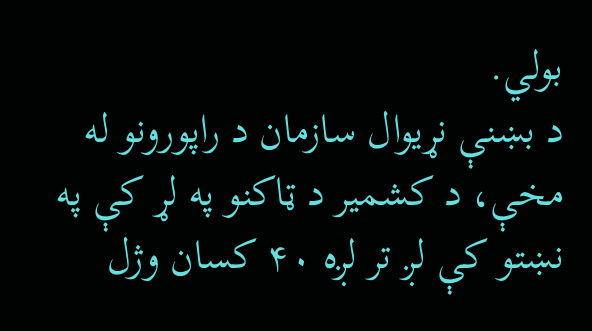بولي.
د بښنې نړیوال سازمان د راپورونو له مخې، د کشمیر د ټاکنو په لړ کې په نښتو کې لږ تر لږه ۴۰ کسان وژل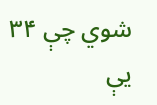شوي چې ۳۴ یې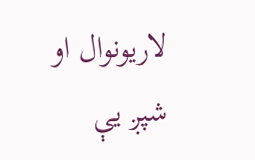لاریونوال او شپږ یې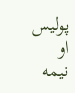پولیس او نیمه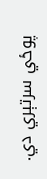پوځي سرتېري دي.